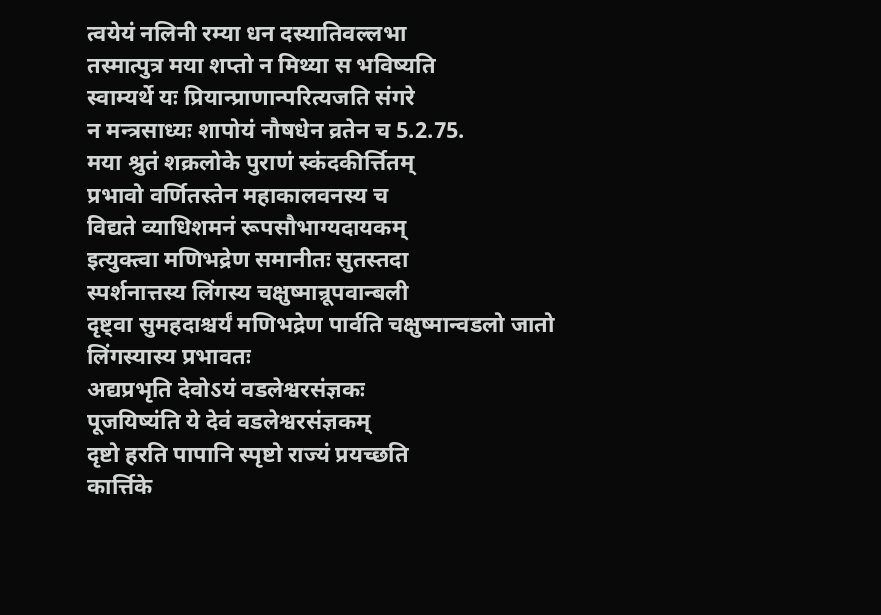त्वयेयं नलिनी रम्या धन दस्यातिवल्लभा
तस्मात्पुत्र मया शप्तो न मिथ्या स भविष्यति
स्वाम्यर्थे यः प्रियान्प्राणान्परित्यजति संगरे
न मन्त्रसाध्यः शापोयं नौषधेन व्रतेन च 5.2.75.
मया श्रुतं शक्रलोके पुराणं स्कंदकीर्त्तितम्
प्रभावो वर्णितस्तेन महाकालवनस्य च
विद्यते व्याधिशमनं रूपसौभाग्यदायकम्
इत्युक्त्वा मणिभद्रेण समानीतः सुतस्तदा
स्पर्शनात्तस्य लिंगस्य चक्षुष्मान्रूपवान्बली
दृष्ट्वा सुमहदाश्चर्यं मणिभद्रेण पार्वति चक्षुष्मान्वडलो जातो लिंगस्यास्य प्रभावतः
अद्यप्रभृति देवोऽयं वडलेश्वरसंज्ञकः
पूजयिष्यंति ये देवं वडलेश्वरसंज्ञकम्
दृष्टो हरति पापानि स्पृष्टो राज्यं प्रयच्छति
कार्त्तिके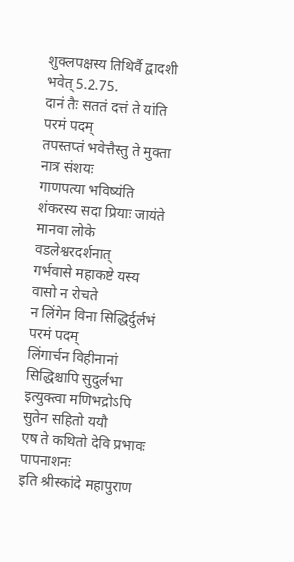शुक्लपक्षस्य तिथिर्वै द्वादशी भवेत् 5.2.75.
दानं तैः सततं दत्तं ते यांति परमं पदम्
तपस्तप्तं भवेत्तैस्तु ते मुक्ता नात्र संशयः
गाणपत्या भविष्यंति शंकरस्य सदा प्रियाः जायंते मानवा लोके वडलेश्वरदर्शनात्
गर्भवासे महाकष्टे यस्य वासो न रोचते
न लिंगेन विना सिद्धिर्दुर्लभं परमं पदम्
लिंगार्चन विहीनानां सिद्धिश्चापि सुदुर्लभा
इत्युक्त्वा मणिभद्रोऽपि सुतेन सहितो ययौ
एष ते कथितो देवि प्रभावः पापनाशनः
इति श्रीस्कांदे महापुराण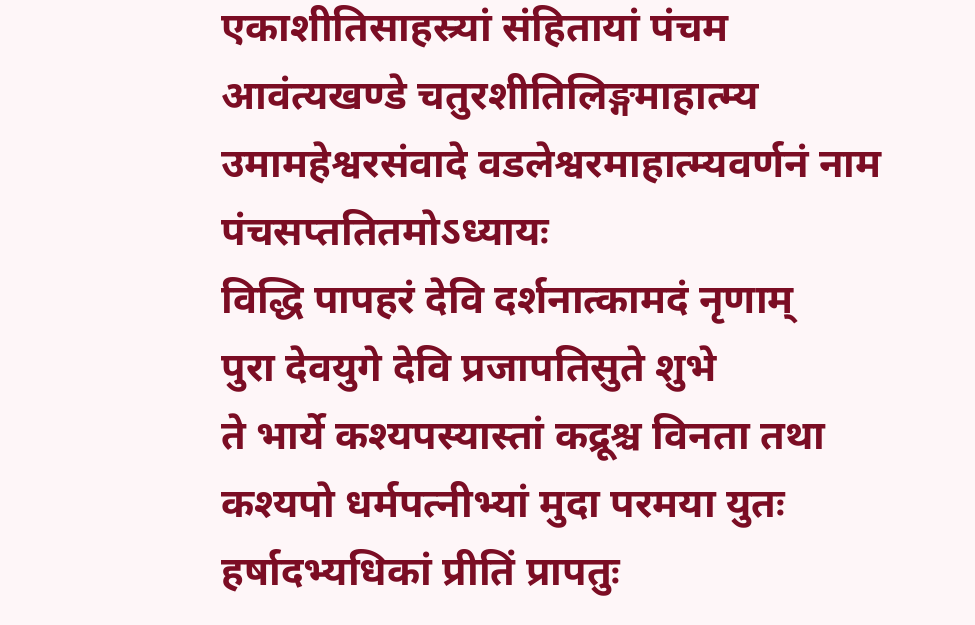एकाशीतिसाहस्र्यां संहितायां पंचम आवंत्यखण्डे चतुरशीतिलिङ्गमाहात्म्य उमामहेश्वरसंवादे वडलेश्वरमाहात्म्यवर्णनं नाम पंचसप्ततितमोऽध्यायः
विद्धि पापहरं देवि दर्शनात्कामदं नृणाम्
पुरा देवयुगे देवि प्रजापतिसुते शुभे
ते भार्ये कश्यपस्यास्तां कद्रूश्च विनता तथा
कश्यपो धर्मपत्नीभ्यां मुदा परमया युतः
हर्षादभ्यधिकां प्रीतिं प्रापतुः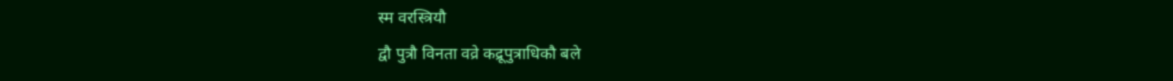स्म वरस्त्रियौ
द्वौ पुत्रौ विनता वव्रे कद्रूपुत्राधिकौ बले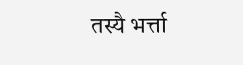तस्यै भर्त्ता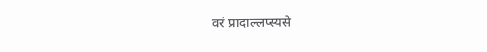वरं प्रादाल्लप्स्यसे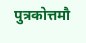पुत्रकोत्तमौ